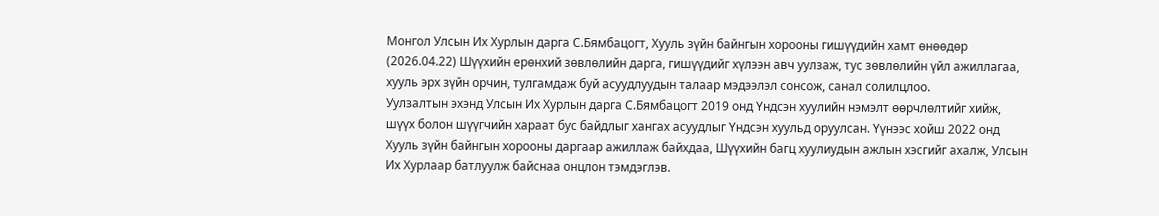Монгол Улсын Их Хурлын дарга С.Бямбацогт, Хууль зүйн байнгын хорооны гишүүдийн хамт өнөөдөр (2026.04.22) Шүүхийн ерөнхий зөвлөлийн дарга, гишүүдийг хүлээн авч уулзаж, тус зөвлөлийн үйл ажиллагаа, хууль эрх зүйн орчин, тулгамдаж буй асуудлуудын талаар мэдээлэл сонсож, санал солилцлоо.
Уулзалтын эхэнд Улсын Их Хурлын дарга С.Бямбацогт 2019 онд Үндсэн хуулийн нэмэлт өөрчлөлтийг хийж, шүүх болон шүүгчийн хараат бус байдлыг хангах асуудлыг Үндсэн хуульд оруулсан. Үүнээс хойш 2022 онд Хууль зүйн байнгын хорооны даргаар ажиллаж байхдаа, Шүүхийн багц хуулиудын ажлын хэсгийг ахалж, Улсын Их Хурлаар батлуулж байснаа онцлон тэмдэглэв.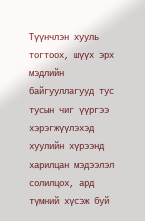Түүнчлэн хууль тогтоох, шүүх эрх мэдлийн байгууллагууд тус тусын чиг үүргээ хэрэгжүүлэхэд хуулийн хүрээнд харилцан мэдээлэл солилцох, ард түмний хүсэж буй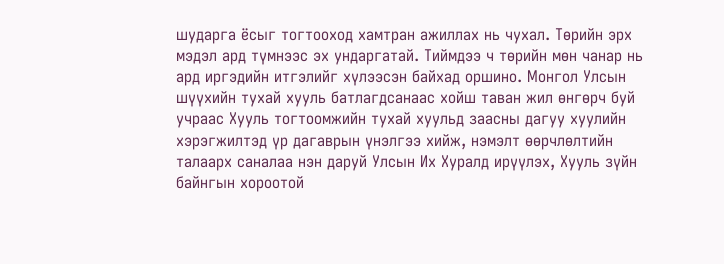шударга ёсыг тогтооход хамтран ажиллах нь чухал. Төрийн эрх мэдэл ард түмнээс эх ундаргатай. Тиймдээ ч төрийн мөн чанар нь ард иргэдийн итгэлийг хүлээсэн байхад оршино. Монгол Улсын шүүхийн тухай хууль батлагдсанаас хойш таван жил өнгөрч буй учраас Хууль тогтоомжийн тухай хуульд заасны дагуу хуулийн хэрэгжилтэд үр дагаврын үнэлгээ хийж, нэмэлт өөрчлөлтийн талаарх саналаа нэн даруй Улсын Их Хуралд ирүүлэх, Хууль зүйн байнгын хороотой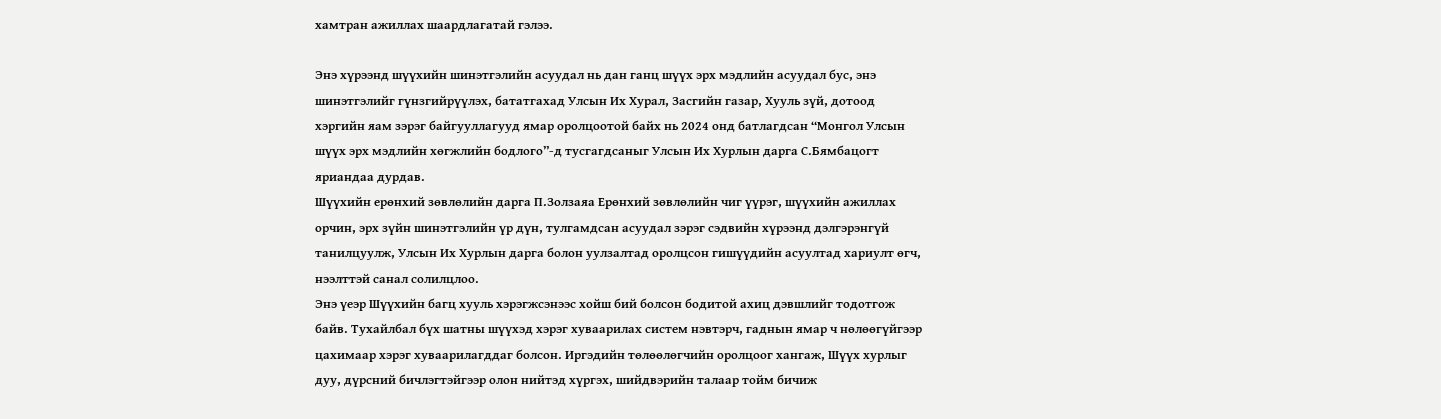хамтран ажиллах шаардлагатай гэлээ.

Энэ хүрээнд шүүхийн шинэтгэлийн асуудал нь дан ганц шүүх эрх мэдлийн асуудал бус, энэ шинэтгэлийг гүнзгийрүүлэх, бататгахад Улсын Их Хурал, Засгийн газар, Хууль зүй, дотоод хэргийн яам зэрэг байгууллагууд ямар оролцоотой байх нь 2024 онд батлагдсан “Монгол Улсын шүүх эрх мэдлийн хөгжлийн бодлого”-д тусгагдсаныг Улсын Их Хурлын дарга С.Бямбацогт яриандаа дурдав.
Шүүхийн ерөнхий зөвлөлийн дарга П.Золзаяа Ерөнхий зөвлөлийн чиг үүрэг, шүүхийн ажиллах орчин, эрх зүйн шинэтгэлийн үр дүн, тулгамдсан асуудал зэрэг сэдвийн хүрээнд дэлгэрэнгүй танилцуулж, Улсын Их Хурлын дарга болон уулзалтад оролцсон гишүүдийн асуултад хариулт өгч, нээлттэй санал солилцлоо.
Энэ үеэр Шүүхийн багц хууль хэрэгжсэнээс хойш бий болсон бодитой ахиц дэвшлийг тодотгож байв. Тухайлбал бүх шатны шүүхэд хэрэг хуваарилах систем нэвтэрч, гаднын ямар ч нөлөөгүйгээр цахимаар хэрэг хуваарилагддаг болсон. Иргэдийн төлөөлөгчийн оролцоог хангаж, Шүүх хурлыг дуу, дүрсний бичлэгтэйгээр олон нийтэд хүргэх, шийдвэрийн талаар тойм бичиж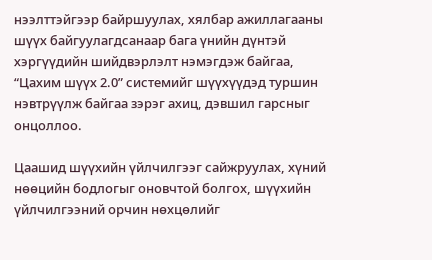нээлттэйгээр байршуулах, хялбар ажиллагааны шүүх байгуулагдсанаар бага үнийн дүнтэй хэргүүдийн шийдвэрлэлт нэмэгдэж байгаа, “Цахим шүүх 2.0” системийг шүүхүүдэд туршин нэвтрүүлж байгаа зэрэг ахиц, дэвшил гарсныг онцоллоо.

Цаашид шүүхийн үйлчилгээг сайжруулах, хүний нөөцийн бодлогыг оновчтой болгох, шүүхийн үйлчилгээний орчин нөхцөлийг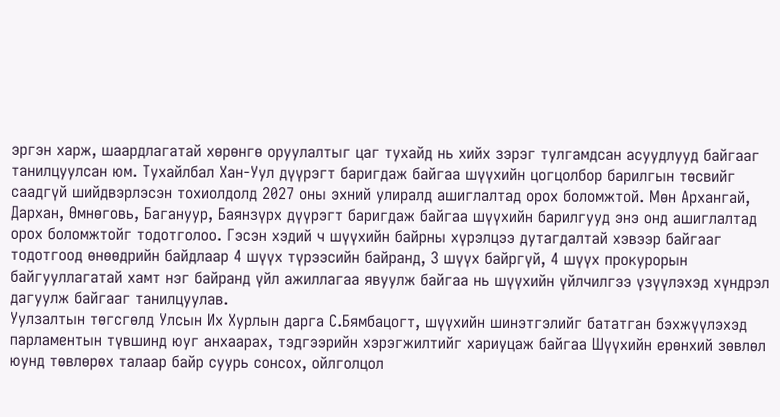эргэн харж, шаардлагатай хөрөнгө оруулалтыг цаг тухайд нь хийх зэрэг тулгамдсан асуудлууд байгааг танилцуулсан юм. Тухайлбал Хан-Уул дүүрэгт баригдаж байгаа шүүхийн цогцолбор барилгын төсвийг саадгүй шийдвэрлэсэн тохиолдолд 2027 оны эхний улиралд ашиглалтад орох боломжтой. Мөн Архангай, Дархан, Өмнөговь, Багануур, Баянзүрх дүүрэгт баригдаж байгаа шүүхийн барилгууд энэ онд ашиглалтад орох боломжтойг тодотголоо. Гэсэн хэдий ч шүүхийн байрны хүрэлцээ дутагдалтай хэвээр байгааг тодотгоод өнөөдрийн байдлаар 4 шүүх түрээсийн байранд, 3 шүүх байргүй, 4 шүүх прокурорын байгууллагатай хамт нэг байранд үйл ажиллагаа явуулж байгаа нь шүүхийн үйлчилгээ үзүүлэхэд хүндрэл дагуулж байгааг танилцуулав.
Уулзалтын төгсгөлд Улсын Их Хурлын дарга С.Бямбацогт, шүүхийн шинэтгэлийг бататган бэхжүүлэхэд парламентын түвшинд юуг анхаарах, тэдгээрийн хэрэгжилтийг хариуцаж байгаа Шүүхийн ерөнхий зөвлөл юунд төвлөрөх талаар байр суурь сонсох, ойлголцол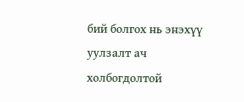бий болгох нь энэхүү уулзалт ач холбогдолтой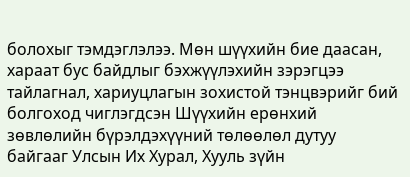болохыг тэмдэглэлээ. Мөн шүүхийн бие даасан, хараат бус байдлыг бэхжүүлэхийн зэрэгцээ тайлагнал, хариуцлагын зохистой тэнцвэрийг бий болгоход чиглэгдсэн Шүүхийн ерөнхий зөвлөлийн бүрэлдэхүүний төлөөлөл дутуу байгааг Улсын Их Хурал, Хууль зүйн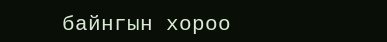байнгын хороо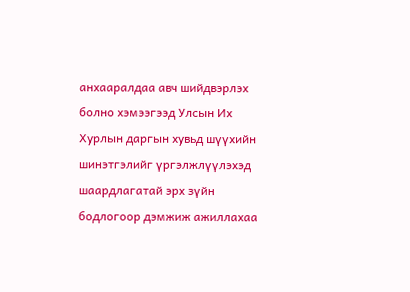анхааралдаа авч шийдвэрлэх болно хэмээгээд Улсын Их Хурлын даргын хувьд шүүхийн шинэтгэлийг үргэлжлүүлэхэд шаардлагатай эрх зүйн бодлогоор дэмжиж ажиллахаа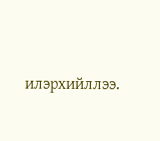илэрхийллээ.